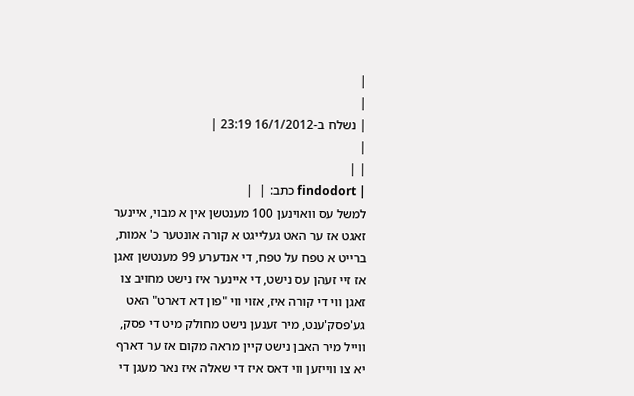|
|
| נשלח ב-16/1/2012 23:19 |
|
| |
| findodort כתב: |  |
למשל עס וואוינען 100 מענטשן אין א מבוי, איינער זאגט אז ער האט געלייגט א קורה אונטער כ' אמות, ברייט א טפח על טפח, די אנדערע 99 מענטשן זאגן אז זיי זעהן עס נישט, די איינער איז נישט מחויב צו זאגן ווי די קורה איז, אזוי ווי "פון דא דארט" האט גע'פסק'ענט, מיר זענען נישט מחולק מיט די פסק, ווייל מיר האבן נישט קיין מראה מקום אז ער דארף יא צו ווייזען ווי דאס איז די שאלה איז נאר מעגן די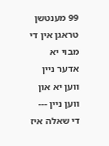99 מענטשן טראגן אין די מבוי יא אדער ניין ווען יא און ווען ניין ---
די שאלה איז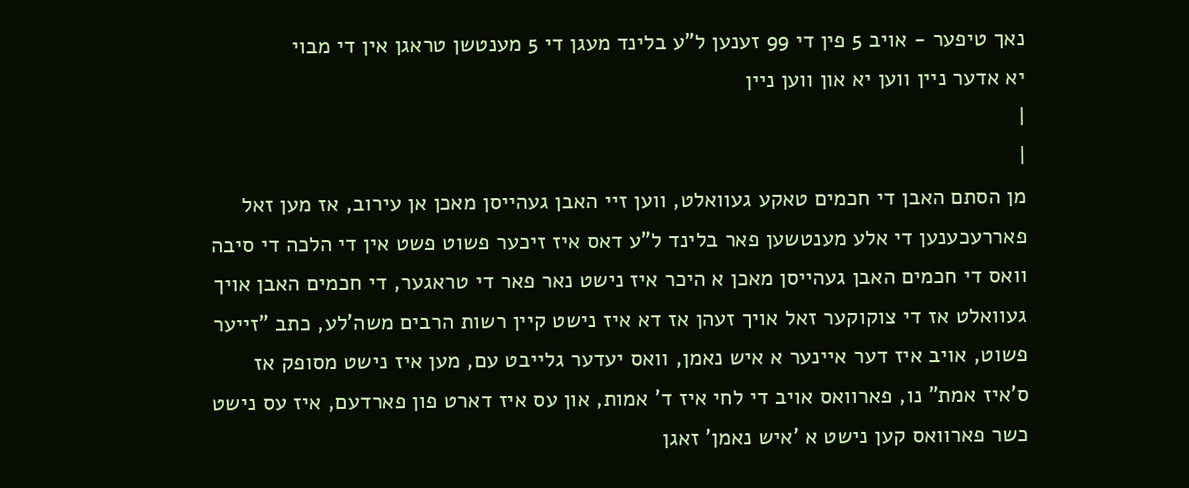נאך טיפער - אויב 5 פין די 99 זענען ל"ע בלינד מעגן די 5 מענטשן טראגן אין די מבוי
יא אדער ניין ווען יא און ווען ניין
|
|
מן הסתם האבן די חכמים טאקע געוואלט, ווען זיי האבן געהייסן מאכן אן עירוב, אז מען זאל פאררעכענען די אלע מענטשען פאר בלינד ל"ע דאס איז זיכער פשוט פשט אין די הלכה די סיבה וואס די חכמים האבן געהייסן מאכן א היכר איז נישט נאר פאר די טראגער, די חכמים האבן אויך געוואלט אז די צוקוקער זאל אויך זעהן אז דא איז נישט קיין רשות הרבים משה'לע, כתב "זייער פשוט, אויב איז דער איינער א איש נאמן, וואס יעדער גלייבט עם, מען איז נישט מסופק אז ס'איז אמת" נו, פארוואס אויב די לחי איז ד' אמות, און עס איז דארט פון פארדעם, איז עס נישט כשר פארוואס קען נישט א 'איש נאמן' זאגן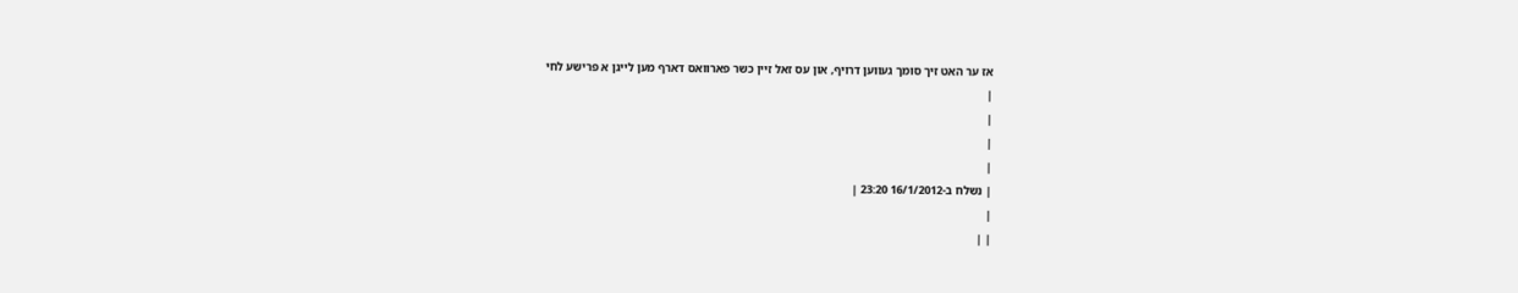אז ער האט זיך סומך געווען דרויף, און עס זאל זיין כשר פארוואס דארף מען לייגן א פרישע לחי
|
|
|
|
| נשלח ב-16/1/2012 23:20 |
|
| |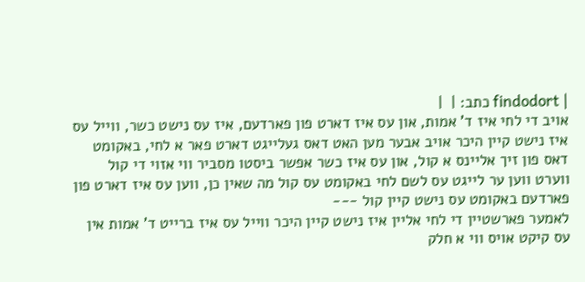| findodort כתב: |  |
אויב די לחי איז ד' אמות, און עס איז דארט פון פארדעם, איז עס נישט כשר, ווייל עס איז נישט קיין היכר אויב אבער מען האט דאס געלייגט דארט פאר א לחי, באקומט דאס פון זיך אליינס א קול, און עס איז כשר אפשר ביסטו מסביר ווי אזוי די קול ווערט ווען ער לייגט עס לשם לחי באקומט עס קול מה שאין כן, ווען עס איז דארט פון פארדעם באקומט עס נישט קיין קול ---
לאמער פארשטיין די לחי אליין איז נישט קיין היכר ווייל עס איז ברייט ד' אמות אין עס קיקט אויס ווי א חלק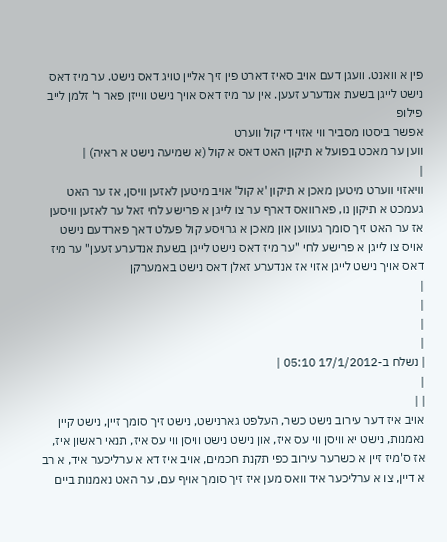פין א וואנט. וועגן דעם אויב סאיז דארט פין זיך אליין טויג דאס נישט. ער מיז דאס נישט לייגן בשעת אנדערע זעען. אין ער מיז דאס אויך נישט ווייזן פאר ר' זלמן לייב פילופ
אפשר ביסטו מסביר ווי אזוי די קול ווערט
ווען ער מאכט בפועל א תיקון האט דאס א קול (א שמיעה נישט א ראיה) |
|
וויאזוי ווערט מיטען מאכן א תיקון 'א קול' אויב מיטען לאזען וויסן, אז ער האט געמכט א תיקון נו, פארוואס דארף ער צו לייגן א פרישע לחי זאל ער לאזען וויסען אז ער האט זיך סומך געווען און מאכן א גרויסע קול פעלט דאך פארדעם נישט אויס צו לייגן א פרישע לחי "ער מיז דאס נישט לייגן בשעת אנדערע זעען" ער מיז דאס אויך נישט לייגן אזוי אז אנדערע זאלן דאס נישט באמערקן
|
|
|
|
| נשלח ב-17/1/2012 05:10 |
|
| |
אויב איז דער עירוב נישט כשר, העלפט גארנישט, נישט זיך סומך זיין, נישט קיין נאמנות, נישט יא וויסן ווי עס איז, און נישט נישט וויסן ווי עס איז, תנאי ראשון איז, אז ס'מיז זיין א כשרער עירוב כפי תקנת חכמים, אויב איז דא א ערליכער איד, א רב א דיין, צו א ערליכער איד וואס מען איז זיך סומך אויף עם, ער האט נאמנות ביים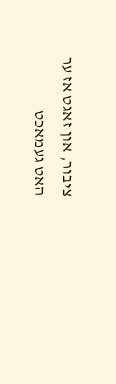ציבור, און זאגט אז ער האט געמאכט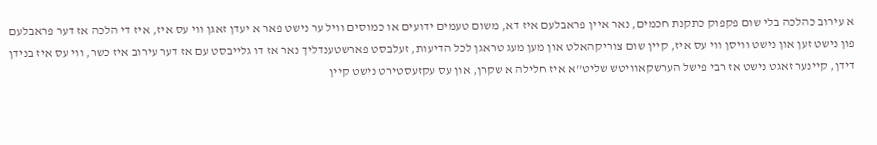א עירוב כהלכה בלי שום פקפוק כתקנת חכמים, נאר איין פראבלעם איז דא, משום טעמים ידועים או כמוסים וויל ער נישט פאר א יעדן זאגן ווי עס איז, איז די הלכה אז דער פראבלעם פון נישט זען און נישט וויסן ווי עס איז, קיין שום צוריקהאלט און מען מעג טראגן לכל הדיעות, זעלבסט פארשטענדליך נאר אז דו גלייבסט עם אז דער עירוב איז כשר, ווי עס איז בנידן דידן, קיינער זאגט נישט אז רבי פישל הערשקאוויטש שליט''א איז חלילה א שקרן, און עס עקזעסטירט נישט קיין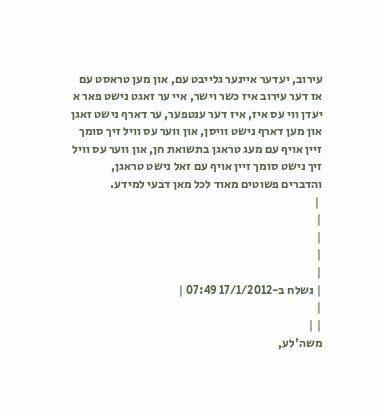עירוב, יעדער איינער גלייבט עם, און מען טראסט עם אז דער עירוב איז כשר וישר, איי ער זאגט נישט פאר א יעדן ווי עס איז, איז דער ענטפער, ער דארף נישט זאגן און מען דארף נישט וויסן, און ווער עס וויל זיך סומך זיין אויף עם מעג טראגן בתשואת חן, און ווער עס וויל זיך נישט סומך זיין אויף עם זאל נישט טראגן, והדברים פשוטים מאוד לכל מאן דבעי למידע.
 |
|
|
|
|
| נשלח ב-17/1/2012 07:49 |
|
| |
משה'לע,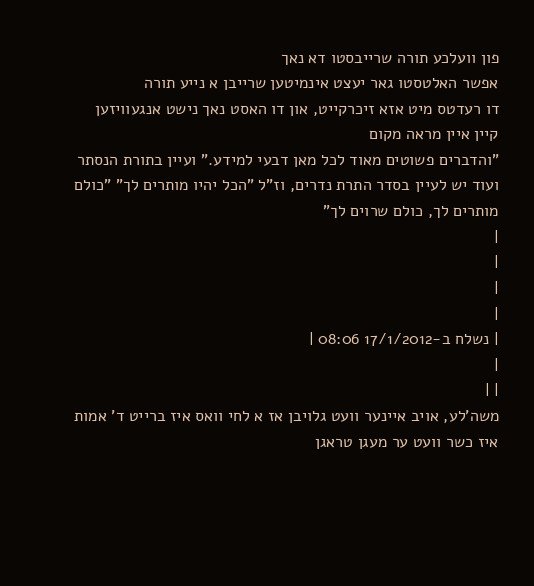פון וועלכע תורה שרייבסטו דא נאך
אפשר האלטסטו גאר יעצט אינמיטען שרייבן א נייע תורה
דו רעדטס מיט אזא זיכרקייט, און דו האסט נאך נישט אנגעוויזען קיין איין מראה מקום
"והדברים פשוטים מאוד לכל מאן דבעי למידע." ועיין בתורת הנסתר
ועוד יש לעיין בסדר התרת נדרים, וז"ל "הכל יהיו מותרים לך" "כולם מותרים לך, כולם שרוים לך"
|
|
|
|
| נשלח ב-17/1/2012 08:06 |
|
| |
משה'לע, אויב איינער וועט גלויבן אז א לחי וואס איז ברייט ד' אמות איז כשר וועט ער מעגן טראגן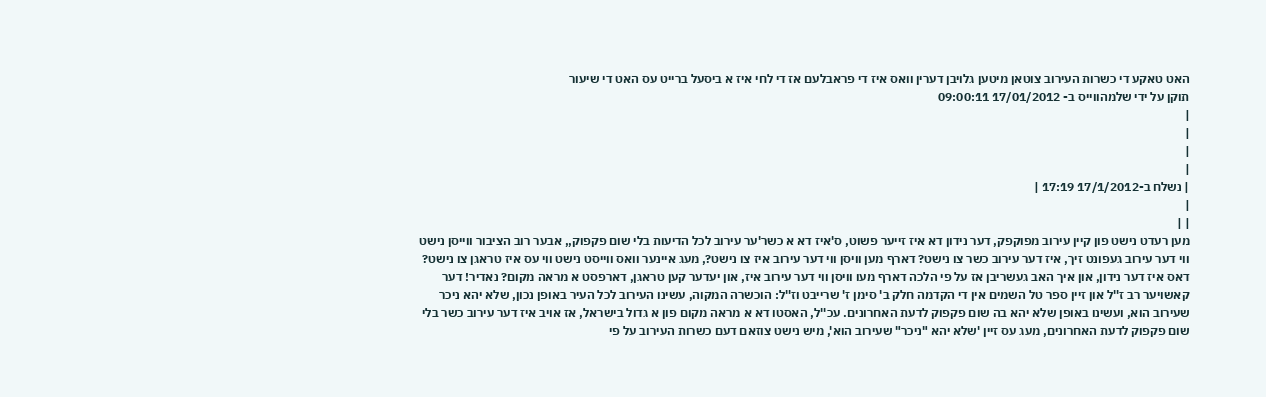האט טאקע די כשרות העירוב צוטאן מיטען גלויבן דערין וואס איז די פראבלעם אז די לחי איז א ביסעל ברייט עס האט די שיעור
תוקן על ידי שלמהווייס ב- 17/01/2012 09:00:11
|
|
|
|
| נשלח ב-17/1/2012 17:19 |
|
| |
מען רעדט נישט פון קיין עירוב מפוקפק, דער נידון דא איז זייער פשוט, ס'איז דא א כשר'ער עירוב לכל הדיעות בלי שום פקפוק,, אבער רוב הציבור ווייסן נישט ווי דער עירוב געפונט זיך, איז דער עירוב כשר צו נישט? דארף מען וויסן ווי דער עירוב איז צו נישט?, מעג איינער וואס ווייסט נישט ווי עס איז טראגן צו נישט? דאס איז דער נידון, און איך האב געשריבן אז על פי הלכה דארף מעו וויסן ווי דער עירוב איז, און יעדער קען טראגן, דארפסט א מראה מקום? נאדיר! דער קאשויער רב ז''ל און זיין ספר טל השמים אין די הקדמה חלק ב' סימן ז' שרייבט וז''ל: הוכשרה המקוה, עשינו העירוב לכל העיר באופן נכון, שלא יהא ניכר שעירוב הוא, ועשינו באופן שלא יהא בה שום פקפוק לדעת האחרונים. עכ''ל, האסטו דא א מראה מקום פון א גדול בישראל, אז אויב איז דער עירוב כשר בלי שום פקפוק לדעת האחרונים, מעג עס זיין 'שלא יהא "ניכר" שעירוב הוא', מיש נישט צוזאם דעם כשרות העירוב על פי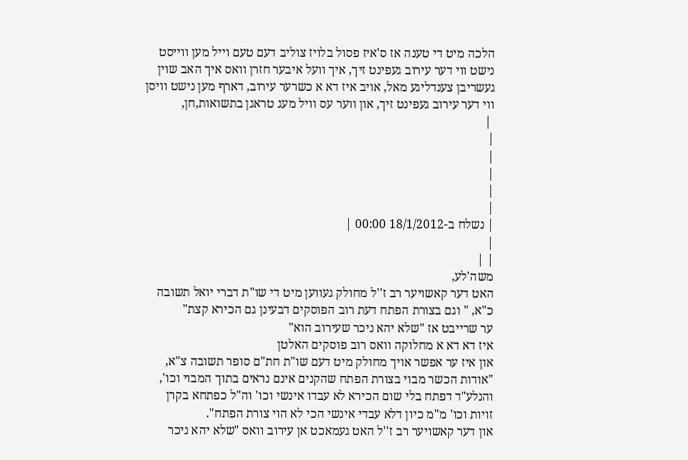הלכה מיט די טענה אז ס'איז פסול בלויז צוליב דעם טעם וייל מען ווייסט נישט ווי דער עירוב געפינט זיך, איך וועל איבער חזרן וואס איך האב שוין געשריבן צענדליגע מאל, אויב איז דא א כשרער עירוב, דארף מען נישט וויסן ווי דער עירוב געפינט זיך, און ווער עס וויל מעג טראגן בתשואות,חן,
 |
|
|
|
|
|
| נשלח ב-18/1/2012 00:00 |
|
| |
משה'לע,
האט דער קאשויער רב ז''ל מחולק געווען מיט די שו"ת דברי יואל תשובה כ"א, " וגם בצורת הפתח דעת רוב הפוסקים דבעינן גם הכירא קצת"
ער שרייבט אז "שלא יהא ניכר שעירוב הוא"
איז דא דא א מחלוקה וואס רוב פוסקים האלטן
און איז ער אפשר אויך מחולק מיט דעם שו"ת חת"ם סופר תשובה צ"א, "אודות הכשר מבוי בצורת הפתח שהקנים אינם נראים בתוך המבוי וכו', והנלע"ד דפתח בלי שום הכירא לא עבדו אינשי וכו' וה"ל כפתחא בקרן זויות וכו' מ"מ כיון דלא עבדי אינשי הכי לא הוי צורת הפתח".
און דער קאשויער רב ז''ל האט געמאכט אן עירוב וואס "שלא יהא ניכר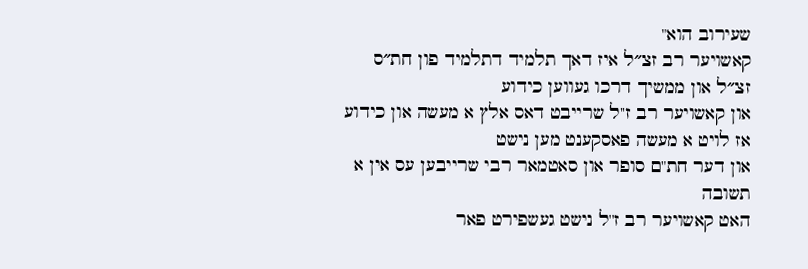שעירוב הוא"
קאשויער רב זצ״ל איז דאך תלמיד דתלמיד פון חת״ס זצ״ל און ממשיך דרכו געווען כידוע
און קאשויער רב ז''ל שרייבט דאס אלץ א מעשה און כידוע אז לויט א מעשה פאסקענט מען נישט
און דער חת"ם סופר און סאטמאר רבי שרייבען עס אין א תשובה
האט קאשויער רב ז''ל נישט געשפירט פאר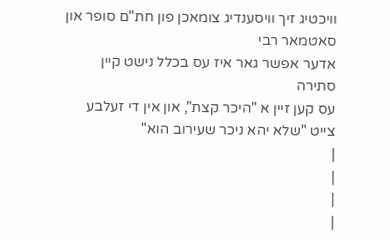וויכטיג זיך וויסענדיג צומאכן פון חת"ם סופר און סאטמאר רבי
אדער אפשר גאר איז עס בכלל נישט קיין סתירה
עס קען זיין א "היכר קצת", און אין די זעלבע צייט "שלא יהא ניכר שעירוב הוא"
|
|
|
|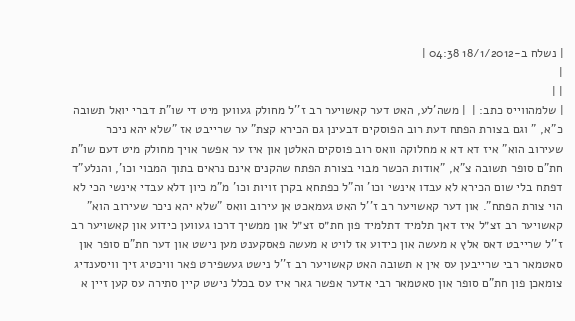| נשלח ב-18/1/2012 04:38 |
|
| |
| שלמהווייס כתב: |  | משה'לע, האט דער קאשויער רב ז''ל מחולק געווען מיט די שו"ת דברי יואל תשובה כ"א, " וגם בצורת הפתח דעת רוב הפוסקים דבעינן גם הכירא קצת" ער שרייבט אז "שלא יהא ניכר שעירוב הוא" איז דא דא א מחלוקה וואס רוב פוסקים האלטן און איז ער אפשר אויך מחולק מיט דעם שו"ת חת"ם סופר תשובה צ"א, "אודות הכשר מבוי בצורת הפתח שהקנים אינם נראים בתוך המבוי וכו', והנלע"ד דפתח בלי שום הכירא לא עבדו אינשי וכו' וה"ל כפתחא בקרן זויות וכו' מ"מ כיון דלא עבדי אינשי הכי לא הוי צורת הפתח". און דער קאשויער רב ז''ל האט געמאכט אן עירוב וואס "שלא יהא ניכר שעירוב הוא" קאשויער רב זצ״ל איז דאך תלמיד דתלמיד פון חת״ס זצ״ל און ממשיך דרכו געווען כידוע און קאשויער רב ז''ל שרייבט דאס אלץ א מעשה און כידוע אז לויט א מעשה פאסקענט מען נישט און דער חת"ם סופר און סאטמאר רבי שרייבען עס אין א תשובה האט קאשויער רב ז''ל נישט געשפירט פאר וויכטיג זיך וויסענדיג צומאכן פון חת"ם סופר און סאטמאר רבי אדער אפשר גאר איז עס בכלל נישט קיין סתירה עס קען זיין א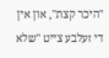"היכר קצת", און אין די זעלבע צייט "שלא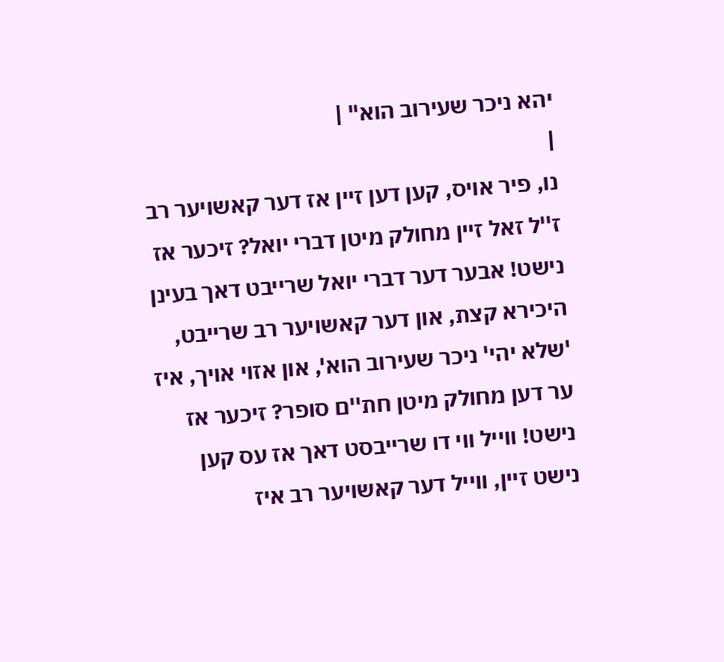יהא ניכר שעירוב הוא" |
|
נו, פיר אויס, קען דען זיין אז דער קאשויער רב ז''ל זאל זיין מחולק מיטן דברי יואל? זיכער אז נישט! אבער דער דברי יואל שרייבט דאך בעינן היכירא קצת, און דער קאשויער רב שרייבט, 'שלא יהי' ניכר שעירוב הוא', און אזוי אויך, איז ער דען מחולק מיטן חת''ם סופר? זיכער אז נישט! ווייל ווי דו שרייבסט דאך אז עס קען נישט זיין, ווייל דער קאשויער רב איז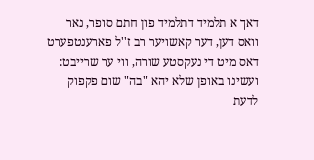דאך א תלמיד דתלמיד פון חתם סופר, נאר וואס דען, דער קאשויער רב ז''ל פארענטפערט דאס מיט די נעקסטע שורה, ווי ער שרייבט: ועשינו באופן שלא יהא "בה" שום פקפוק לדעת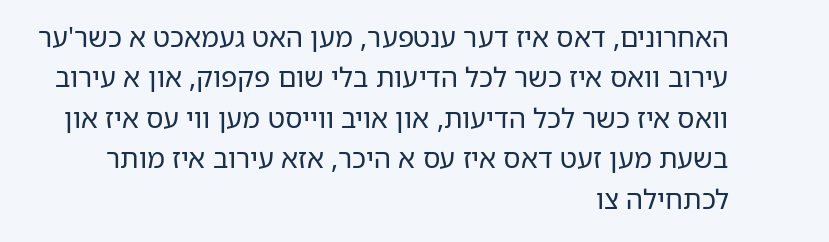האחרונים, דאס איז דער ענטפער, מען האט געמאכט א כשר'ער עירוב וואס איז כשר לכל הדיעות בלי שום פקפוק, און א עירוב וואס איז כשר לכל הדיעות, און אויב ווייסט מען ווי עס איז און בשעת מען זעט דאס איז עס א היכר, אזא עירוב איז מותר לכתחילה צו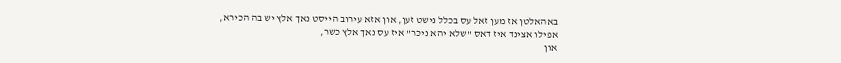באהאלטן אז מען זאל עס בכלל נישט זען, און אזא עירוב הייסט נאך אלץ יש בה הכירא, אפילו אצינד איז דאס "שלא יהא ניכר" איז עס נאך אלץ כשר,
און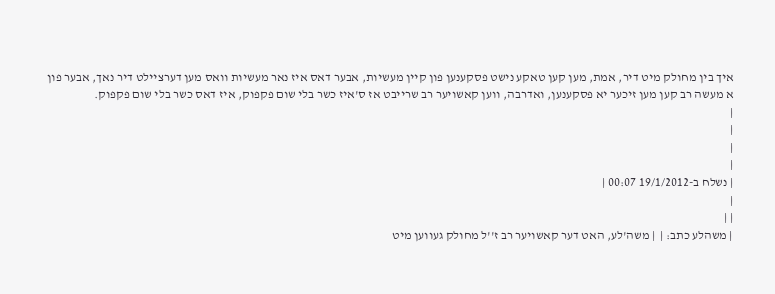איך בין מחולק מיט דיר, אמת, מען קען טאקע נישט פסקענען פון קיין מעשיות, אבער דאס איז נאר מעשיות וואס מען דערציילט דיר נאך, אבער פון א מעשה רב קען מען זיכער יא פסקענען, ואדרבה, ווען קאשויער רב שרייבט אז ס'איז כשר בלי שום פקפוק, איז דאס כשר בלי שום פקפוק.
|
|
|
|
| נשלח ב-19/1/2012 00:07 |
|
| |
| משהלע כתב: |  | משה'לע, האט דער קאשויער רב ז''ל מחולק געווען מיט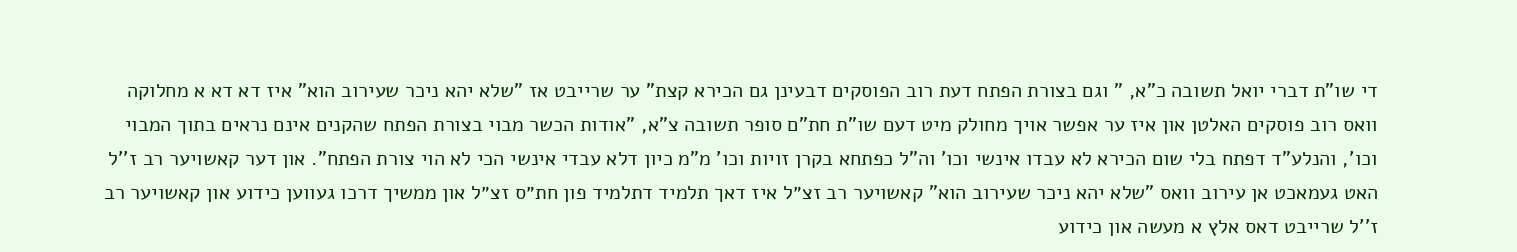די שו"ת דברי יואל תשובה כ"א, " וגם בצורת הפתח דעת רוב הפוסקים דבעינן גם הכירא קצת" ער שרייבט אז "שלא יהא ניכר שעירוב הוא" איז דא דא א מחלוקה וואס רוב פוסקים האלטן און איז ער אפשר אויך מחולק מיט דעם שו"ת חת"ם סופר תשובה צ"א, "אודות הכשר מבוי בצורת הפתח שהקנים אינם נראים בתוך המבוי וכו', והנלע"ד דפתח בלי שום הכירא לא עבדו אינשי וכו' וה"ל כפתחא בקרן זויות וכו' מ"מ כיון דלא עבדי אינשי הכי לא הוי צורת הפתח". און דער קאשויער רב ז''ל האט געמאכט אן עירוב וואס "שלא יהא ניכר שעירוב הוא" קאשויער רב זצ״ל איז דאך תלמיד דתלמיד פון חת״ס זצ״ל און ממשיך דרכו געווען כידוע און קאשויער רב ז''ל שרייבט דאס אלץ א מעשה און כידוע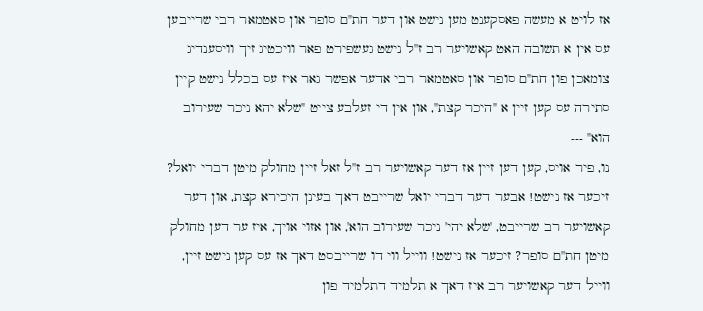אז לויט א מעשה פאסקענט מען נישט און דער חת"ם סופר און סאטמאר רבי שרייבען עס אין א תשובה האט קאשויער רב ז''ל נישט געשפירט פאר וויכטיג זיך וויסענדיג צומאכן פון חת"ם סופר און סאטמאר רבי אדער אפשר גאר איז עס בכלל נישט קיין סתירה עס קען זיין א "היכר קצת", און אין די זעלבע צייט "שלא יהא ניכר שעירוב הוא" ---
נו, פיר אויס, קען דען זיין אז דער קאשויער רב ז''ל זאל זיין מחולק מיטן דברי יואל? זיכער אז נישט! אבער דער דברי יואל שרייבט דאך בעינן היכירא קצת, און דער קאשויער רב שרייבט, 'שלא יהי' ניכר שעירוב הוא', און אזוי אויך, איז ער דען מחולק מיטן חת''ם סופר? זיכער אז נישט! ווייל ווי דו שרייבסט דאך אז עס קען נישט זיין, ווייל דער קאשויער רב איז דאך א תלמיד דתלמיד פון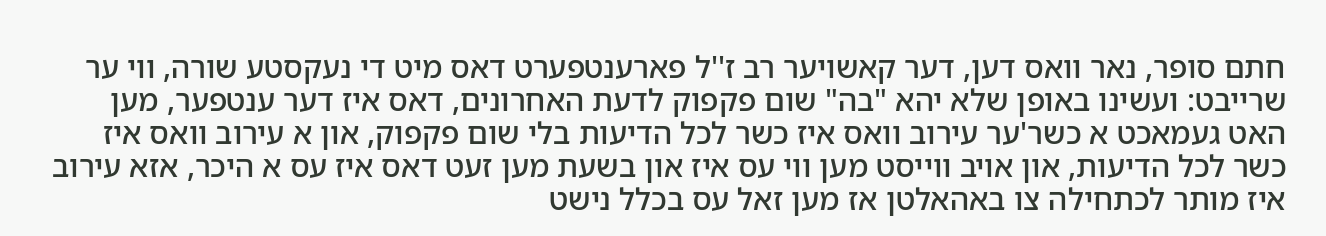חתם סופר, נאר וואס דען, דער קאשויער רב ז''ל פארענטפערט דאס מיט די נעקסטע שורה, ווי ער שרייבט: ועשינו באופן שלא יהא "בה" שום פקפוק לדעת האחרונים, דאס איז דער ענטפער, מען האט געמאכט א כשר'ער עירוב וואס איז כשר לכל הדיעות בלי שום פקפוק, און א עירוב וואס איז כשר לכל הדיעות, און אויב ווייסט מען ווי עס איז און בשעת מען זעט דאס איז עס א היכר, אזא עירוב איז מותר לכתחילה צו באהאלטן אז מען זאל עס בכלל נישט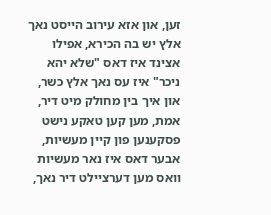זען, און אזא עירוב הייסט נאך אלץ יש בה הכירא, אפילו אצינד איז דאס "שלא יהא ניכר" איז עס נאך אלץ כשר,
און איך בין מחולק מיט דיר, אמת, מען קען טאקע נישט פסקענען פון קיין מעשיות, אבער דאס איז נאר מעשיות וואס מען דערציילט דיר נאך,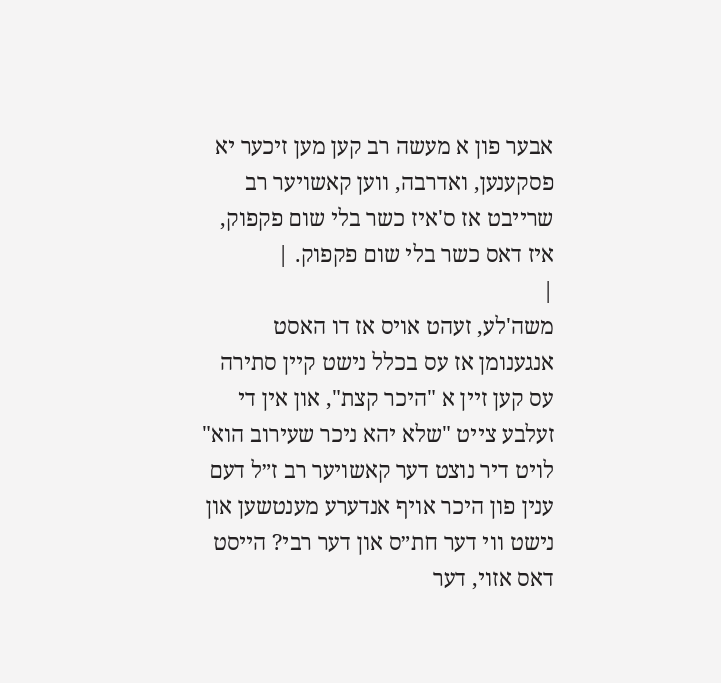אבער פון א מעשה רב קען מען זיכער יא פסקענען, ואדרבה, ווען קאשויער רב שרייבט אז ס'איז כשר בלי שום פקפוק, איז דאס כשר בלי שום פקפוק. |
|
משה'לע, זעהט אויס אז דו האסט אנגענומן אז עס בכלל נישט קיין סתירה עס קען זיין א "היכר קצת", און אין די זעלבע צייט "שלא יהא ניכר שעירוב הוא" לויט דיר נוצט דער קאשויער רב ז״ל דעם ענין פון היכר אויף אנדערע מענטשען און נישט ווי דער חת״ס און דער רבי? הייסט דאס אזוי, דער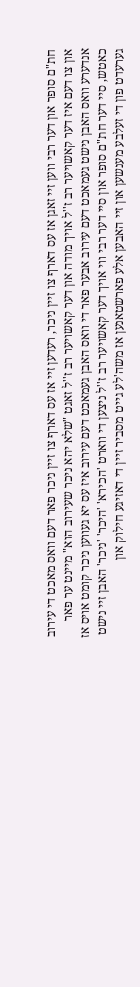חת"ם סופר און דער רבי ווען זיי זאגן אז עס דארף צו זיין ניכר, רעדען זיי אז עס דארף צו זיין ניכר פאר דעם וואס מאכט די עירוב און צו דעם איז דער קאשויער רב ז''ל אויך מודה און דער קאשויער רב ז''ל זאגט "שלא יהא ניכר שעירוב הוא" מיינט ער פאר אנדערע וואס האבן נישט געמאכט דעם עירוב אבער פאר די וואס האבן געמאכט דעם עירוב איז עס יא געווען ניכר קומט אויס אז כאטש, סיי דער חת"ם סופר און סיי דער רבי ווי אויך דער קאשויער רב ז''ל ניצען די ווארט 'הכירא' 'היכר' 'ניכר' האבן זיי נישט גערעדט פון די זעלבע מענשען און זיי האבען אלע פארשטאנען אז משה'לע גייט מסביר זיין די דאזיגע חילוק און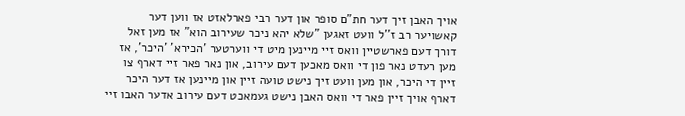אויך האבן זיך דער חת"ם סופר און דער רבי פארלאזט אז ווען דער קאשויער רב ז''ל וועט זאגען "שלא יהא ניכר שעירוב הוא" אז מען זאל דורך דעם פארשטיין וואס זיי מיינען מיט די ווערטער 'הכירא' 'היכר', אז מען רעדט נאר פון די וואס מאכען דעם עירוב, און נאר פאר זיי דארף צו זיין די היכר, און מען וועט זיך נישט טועה זיין און מיינען אז דער היכר דארף אויך זיין פאר די וואס האבן נישט געמאכט דעם עירוב אדער האבו זיי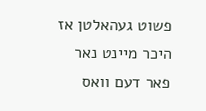פשוט געהאלטן אז היכר מיינט נאר פאר דעם וואס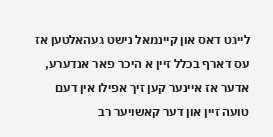לייגט דאס און קיינמאל נישט געהאלטען אז עס דארף בכלל זיין א היכר פאר אנדערע, אדער אז איינער קען זיך אפילו אין דעם טועה זיין און דער קאשויער רב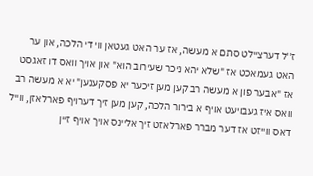ז''ל דערציילט סתם א מעשה, אז ער האט געטאן ווי די הלכה, און ער האט געמאכט אז "שלא יהא ניכר שעירוב הוא" און אויך וואס דו זאגסט אז "אבער פון א מעשה רב קען מען זיכער יא פסקענען" יא א מעשה רב וואס איז געבויעט אויף א בירור הלכה, קען מען זיך דערויף פארלאזן, ווייל דאס ווייזט אז דער מברר פארלאזט זיך אליינס אויך אויף זיין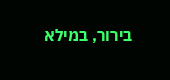בירור, במילא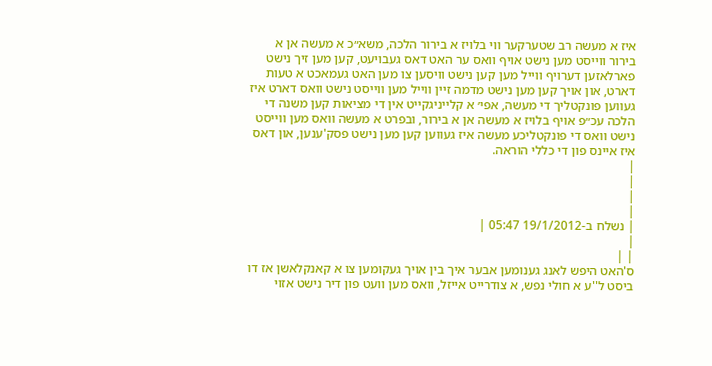איז א מעשה רב שטערקער ווי בלויז א בירור הלכה, משא״כ א מעשה אן א בירור ווייסט מען נישט אויף וואס ער האט דאס געבויעט, קען מען זיך נישט פארלאזען דערויף ווייל מען קען נישט וויסען צו מען האט געמאכט א טעות דארט, און אויך קען מען נישט מדמה זיין ווייל מען ווייסט נישט וואס דארט איז געווען פונקטליך די מעשה, אפי׳ א קלייניגקייט אין די מציאות קען משנה די הלכה עכ״פ אויף בלויז א מעשה אן א בירור, ובפרט א מעשה וואס מען ווייסט נישט וואס די פונקטליכע מעשה איז געווען קען מען נישט פסק'ענען, און דאס איז איינס פון די כללי הוראה.
|
|
|
|
| נשלח ב-19/1/2012 05:47 |
|
| |
ס'האט היפש לאנג גענומען אבער איך בין אויך געקומען צו א קאנקלאשן אז דו ביסט ל''ע א חולי נפש, א צודרייט אייזל, וואס מען וועט פון דיר נישט אזוי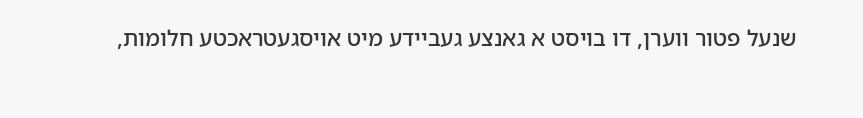שנעל פטור ווערן, דו בויסט א גאנצע געביידע מיט אויסגעטראכטע חלומות,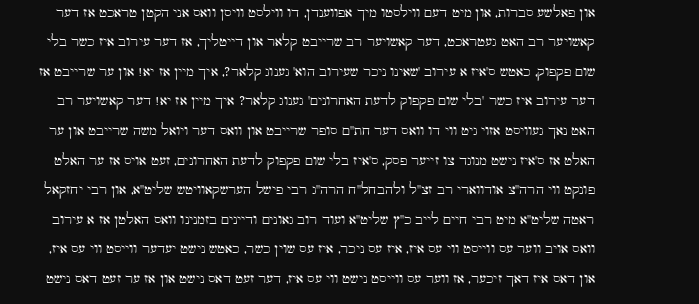און פאלשע סברות, און מיט דעם ווילסטו מיך אפווענדן, דו ווילסט וויסן וואס אני הקטן טראכט אז דער קאשויער רב האט געטראכט, דער קאשויער רב שרייבט קלאר און דייטליך, אז דער עירוב איז כשר בלי שום פקפוק, כאטש ס'איז א עירוב 'שאינו ניכר שעירוב הוא' גענוג קלאר?, איך מיין אז יא! און ער שרייבט אז דער עירוב איז כשר 'בלי שום פקפוק לדעת האחרונים' גענוג קלאר? איך מיין אז יא! דער קאשויער רב האט נאך געוויסט אזוי גיט ווי דו וואס דער חת''ם סופר שרייבט און וואס דער ויואל משה שרייבט און ער האלט אז ס'איז נישט מנוגד צו זייער פסק, ס'איז בלי שום פקפוק לדעת האחרונים, זעט אויס אז ער האלט פונקט ווי הרה''צ אודווארי רב זצ''ל ולהבחל''ח הרה''ג רבי פישל הערשקאוויטש שליט''א, און רבי יחזקאל ראטה שליט''א מיט רבי חיים לייב כ''ץ שליט''א ועוד רוב גאונים ודיינים בזמנינו וואס האלטן אז א עירוב וואס אויב ווער עס ווייסט ווי עס איז, איז עס ניכר, איז עס שוין כשר, כאטש נישט יעדער ווייסט ווי עס איז, און דאס איז דאך זיכער, אז ווער עס ווייסט נישט ווי עס איז, דער זעט דאס נישט און אז ער זעט דאס נישט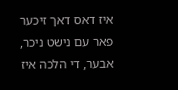איז דאס דאך זיכער פאר עם נישט ניכר, אבער, די הלכה איז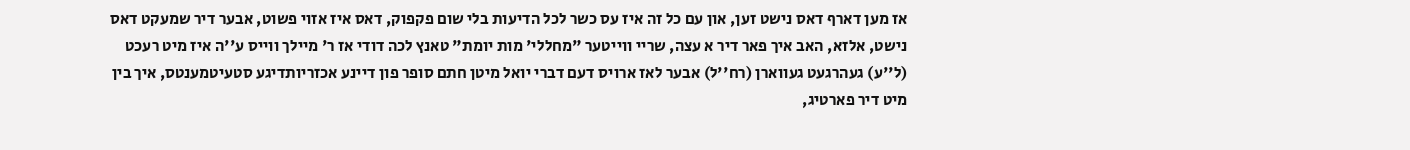אז מען דארף דאס נישט זען, און עם כל זה איז עס כשר לכל הדיעות בלי שום פקפוק, דאס איז אזוי פשוט, אבער דיר שמעקט דאס נישט, אלזא, האב איך פאר דיר א עצה, שריי ווייטער "מחללי' מות יומת" טאנץ לכה דודי אז ר' מיילך ווייס ע''ה איז מיט רעכט (ל''ע) געהרגעט געווארן (רח''ל) אבער לאז ארויס דעם דברי יואל מיטן חתם סופר פון דיינע אכזריותדיגע סטעיטמענטס, איך בין מיט דיר פארטיג,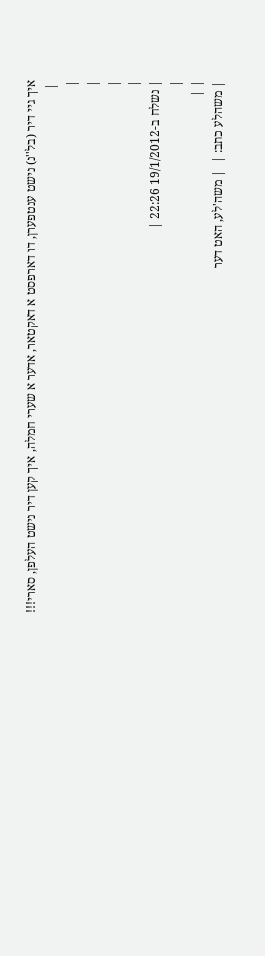איך גיי דיר (בל''נ) נישט ענטפערן, דו דארפסט א דאקטאר, אדער א שערי חמלה, איך קען דיר נישט העלפן, סארי!!!
 |
|
|
|
|
| נשלח ב-19/1/2012 22:26 |
|
| |
| משהלע כתב: |  | משה'לע, האט דער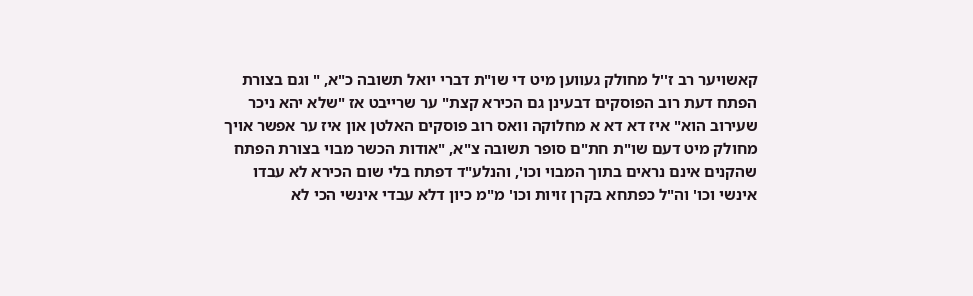קאשויער רב ז''ל מחולק געווען מיט די שו"ת דברי יואל תשובה כ"א, " וגם בצורת הפתח דעת רוב הפוסקים דבעינן גם הכירא קצת" ער שרייבט אז "שלא יהא ניכר שעירוב הוא" איז דא דא א מחלוקה וואס רוב פוסקים האלטן און איז ער אפשר אויך מחולק מיט דעם שו"ת חת"ם סופר תשובה צ"א, "אודות הכשר מבוי בצורת הפתח שהקנים אינם נראים בתוך המבוי וכו', והנלע"ד דפתח בלי שום הכירא לא עבדו אינשי וכו' וה"ל כפתחא בקרן זויות וכו' מ"מ כיון דלא עבדי אינשי הכי לא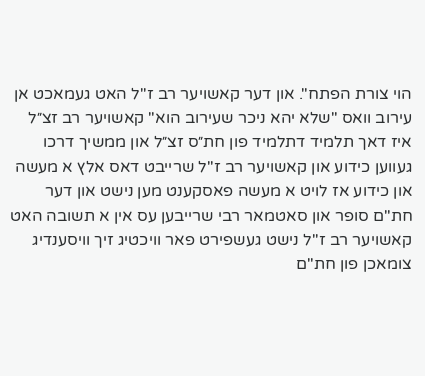הוי צורת הפתח". און דער קאשויער רב ז''ל האט געמאכט אן עירוב וואס "שלא יהא ניכר שעירוב הוא" קאשויער רב זצ״ל איז דאך תלמיד דתלמיד פון חת״ס זצ״ל און ממשיך דרכו געווען כידוע און קאשויער רב ז''ל שרייבט דאס אלץ א מעשה און כידוע אז לויט א מעשה פאסקענט מען נישט און דער חת"ם סופר און סאטמאר רבי שרייבען עס אין א תשובה האט קאשויער רב ז''ל נישט געשפירט פאר וויכטיג זיך וויסענדיג צומאכן פון חת"ם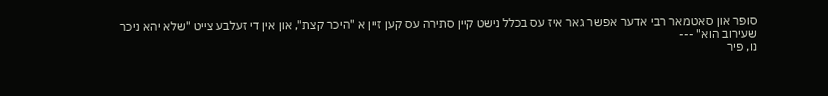סופר און סאטמאר רבי אדער אפשר גאר איז עס בכלל נישט קיין סתירה עס קען זיין א "היכר קצת", און אין די זעלבע צייט "שלא יהא ניכר שעירוב הוא" ---
נו, פיר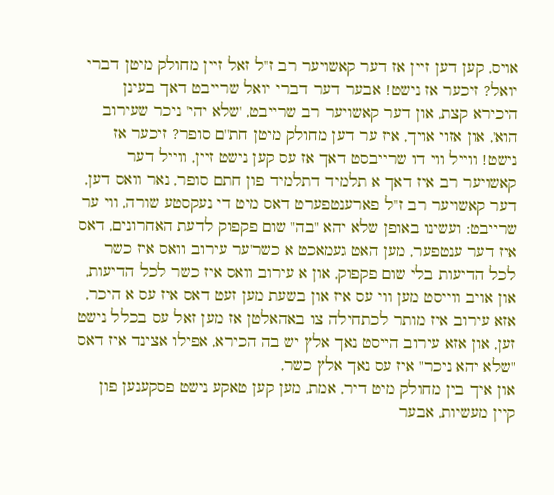אויס, קען דען זיין אז דער קאשויער רב ז''ל זאל זיין מחולק מיטן דברי יואל? זיכער אז נישט! אבער דער דברי יואל שרייבט דאך בעינן היכירא קצת, און דער קאשויער רב שרייבט, 'שלא יהי' ניכר שעירוב הוא', און אזוי אויך, איז ער דען מחולק מיטן חת''ם סופר? זיכער אז נישט! ווייל ווי דו שרייבסט דאך אז עס קען נישט זיין, ווייל דער קאשויער רב איז דאך א תלמיד דתלמיד פון חתם סופר, נאר וואס דען, דער קאשויער רב ז''ל פארענטפערט דאס מיט די נעקסטע שורה, ווי ער שרייבט: ועשינו באופן שלא יהא "בה" שום פקפוק לדעת האחרונים, דאס איז דער ענטפער, מען האט געמאכט א כשר'ער עירוב וואס איז כשר לכל הדיעות בלי שום פקפוק, און א עירוב וואס איז כשר לכל הדיעות, און אויב ווייסט מען ווי עס איז און בשעת מען זעט דאס איז עס א היכר, אזא עירוב איז מותר לכתחילה צו באהאלטן אז מען זאל עס בכלל נישט זען, און אזא עירוב הייסט נאך אלץ יש בה הכירא, אפילו אצינד איז דאס "שלא יהא ניכר" איז עס נאך אלץ כשר,
און איך בין מחולק מיט דיר, אמת, מען קען טאקע נישט פסקענען פון קיין מעשיות, אבער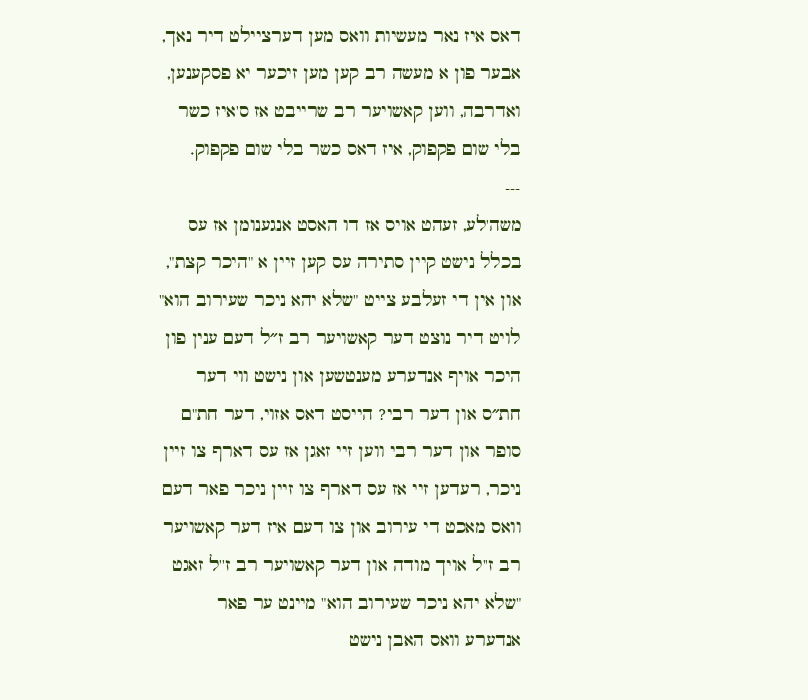דאס איז נאר מעשיות וואס מען דערציילט דיר נאך, אבער פון א מעשה רב קען מען זיכער יא פסקענען, ואדרבה, ווען קאשויער רב שרייבט אז ס'איז כשר בלי שום פקפוק, איז דאס כשר בלי שום פקפוק.
---
משה'לע, זעהט אויס אז דו האסט אנגענומן אז עס בכלל נישט קיין סתירה עס קען זיין א "היכר קצת", און אין די זעלבע צייט "שלא יהא ניכר שעירוב הוא" לויט דיר נוצט דער קאשויער רב ז״ל דעם ענין פון היכר אויף אנדערע מענטשען און נישט ווי דער חת״ס און דער רבי? הייסט דאס אזוי, דער חת"ם סופר און דער רבי ווען זיי זאגן אז עס דארף צו זיין ניכר, רעדען זיי אז עס דארף צו זיין ניכר פאר דעם וואס מאכט די עירוב און צו דעם איז דער קאשויער רב ז''ל אויך מודה און דער קאשויער רב ז''ל זאגט "שלא יהא ניכר שעירוב הוא" מיינט ער פאר אנדערע וואס האבן נישט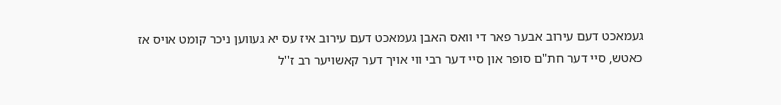געמאכט דעם עירוב אבער פאר די וואס האבן געמאכט דעם עירוב איז עס יא געווען ניכר קומט אויס אז כאטש, סיי דער חת"ם סופר און סיי דער רבי ווי אויך דער קאשויער רב ז''ל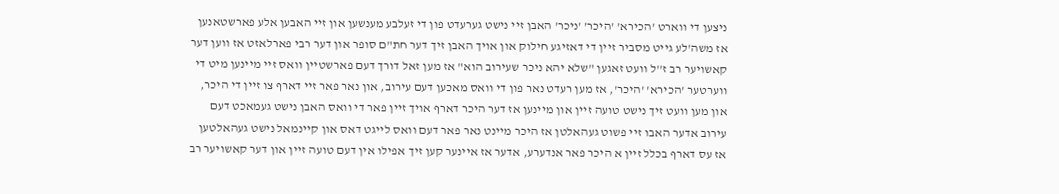ניצען די ווארט 'הכירא' 'היכר' 'ניכר' האבן זיי נישט גערעדט פון די זעלבע מענשען און זיי האבען אלע פארשטאנען אז משה'לע גייט מסביר זיין די דאזיגע חילוק און אויך האבן זיך דער חת"ם סופר און דער רבי פארלאזט אז ווען דער קאשויער רב ז''ל וועט זאגען "שלא יהא ניכר שעירוב הוא" אז מען זאל דורך דעם פארשטיין וואס זיי מיינען מיט די ווערטער 'הכירא' 'היכר', אז מען רעדט נאר פון די וואס מאכען דעם עירוב, און נאר פאר זיי דארף צו זיין די היכר, און מען וועט זיך נישט טועה זיין און מיינען אז דער היכר דארף אויך זיין פאר די וואס האבן נישט געמאכט דעם עירוב אדער האבו זיי פשוט געהאלטן אז היכר מיינט נאר פאר דעם וואס לייגט דאס און קיינמאל נישט געהאלטען אז עס דארף בכלל זיין א היכר פאר אנדערע, אדער אז איינער קען זיך אפילו אין דעם טועה זיין און דער קאשויער רב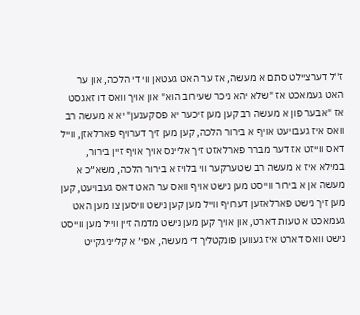ז''ל דערציילט סתם א מעשה, אז ער האט געטאן ווי די הלכה, און ער האט געמאכט אז "שלא יהא ניכר שעירוב הוא" און אויך וואס דו זאגסט אז "אבער פון א מעשה רב קען מען זיכער יא פסקענען" יא א מעשה רב וואס איז געבויעט אויף א בירור הלכה, קען מען זיך דערויף פארלאזן, ווייל דאס ווייזט אז דער מברר פארלאזט זיך אליינס אויך אויף זיין בירור, במילא איז א מעשה רב שטערקער ווי בלויז א בירור הלכה, משא״כ א מעשה אן א בירור ווייסט מען נישט אויף וואס ער האט דאס געבויעט, קען מען זיך נישט פארלאזען דערויף ווייל מען קען נישט וויסען צו מען האט געמאכט א טעות דארט, און אויך קען מען נישט מדמה זיין ווייל מען ווייסט נישט וואס דארט איז געווען פונקטליך די מעשה, אפי׳ א קלייניגקייט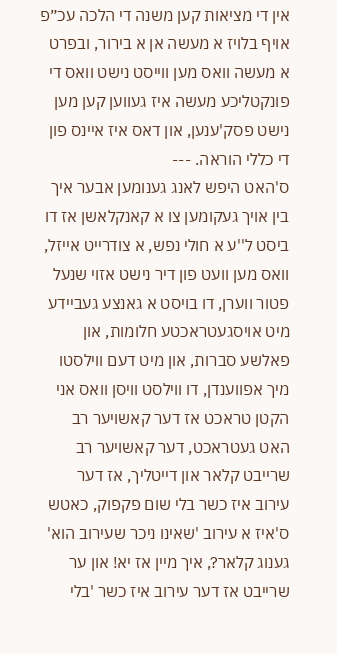אין די מציאות קען משנה די הלכה עכ״פ אויף בלויז א מעשה אן א בירור, ובפרט א מעשה וואס מען ווייסט נישט וואס די פונקטליכע מעשה איז געווען קען מען נישט פסק'ענען, און דאס איז איינס פון די כללי הוראה. ---
ס'האט היפש לאנג גענומען אבער איך בין אויך געקומען צו א קאנקלאשן אז דו ביסט ל''ע א חולי נפש, א צודרייט אייזל, וואס מען וועט פון דיר נישט אזוי שנעל פטור ווערן, דו בויסט א גאנצע געביידע מיט אויסגעטראכטע חלומות, און פאלשע סברות, און מיט דעם ווילסטו מיך אפווענדן, דו ווילסט וויסן וואס אני הקטן טראכט אז דער קאשויער רב האט געטראכט, דער קאשויער רב שרייבט קלאר און דייטליך, אז דער עירוב איז כשר בלי שום פקפוק, כאטש ס'איז א עירוב 'שאינו ניכר שעירוב הוא' גענוג קלאר?, איך מיין אז יא! און ער שרייבט אז דער עירוב איז כשר 'בלי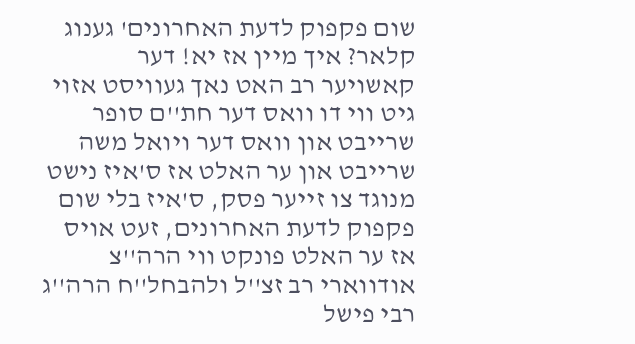שום פקפוק לדעת האחרונים' גענוג קלאר? איך מיין אז יא! דער קאשויער רב האט נאך געוויסט אזוי גיט ווי דו וואס דער חת''ם סופר שרייבט און וואס דער ויואל משה שרייבט און ער האלט אז ס'איז נישט מנוגד צו זייער פסק, ס'איז בלי שום פקפוק לדעת האחרונים, זעט אויס אז ער האלט פונקט ווי הרה''צ אודווארי רב זצ''ל ולהבחל''ח הרה''ג רבי פישל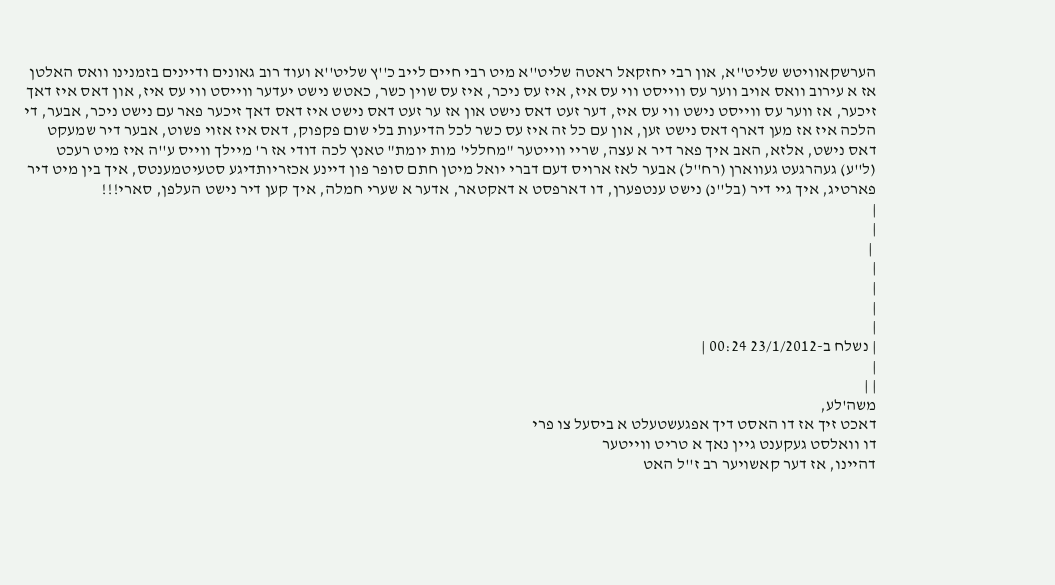הערשקאוויטש שליט''א, און רבי יחזקאל ראטה שליט''א מיט רבי חיים לייב כ''ץ שליט''א ועוד רוב גאונים ודיינים בזמנינו וואס האלטן אז א עירוב וואס אויב ווער עס ווייסט ווי עס איז, איז עס ניכר, איז עס שוין כשר, כאטש נישט יעדער ווייסט ווי עס איז, און דאס איז דאך זיכער, אז ווער עס ווייסט נישט ווי עס איז, דער זעט דאס נישט און אז ער זעט דאס נישט איז דאס דאך זיכער פאר עם נישט ניכר, אבער, די הלכה איז אז מען דארף דאס נישט זען, און עם כל זה איז עס כשר לכל הדיעות בלי שום פקפוק, דאס איז אזוי פשוט, אבער דיר שמעקט דאס נישט, אלזא, האב איך פאר דיר א עצה, שריי ווייטער "מחללי' מות יומת" טאנץ לכה דודי אז ר' מיילך ווייס ע''ה איז מיט רעכט (ל''ע) געהרגעט געווארן (רח''ל) אבער לאז ארויס דעם דברי יואל מיטן חתם סופר פון דיינע אכזריותדיגע סטעיטמענטס, איך בין מיט דיר פארטיג, איך גיי דיר (בל''נ) נישט ענטפערן, דו דארפסט א דאקטאר, אדער א שערי חמלה, איך קען דיר נישט העלפן, סארי!!!
|
|
 |
|
|
|
|
| נשלח ב-23/1/2012 00:24 |
|
| |
משה'לע,
דאכט זיך אז דו האסט דיך אפגעשטעלט א ביסעל צו פרי
דו וואלסט געקענט גיין נאך א טריט ווייטער
דהיינו, אז דער קאשויער רב ז''ל האט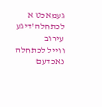געמאכט א לכתחלה'דיגע עירוב
ווייל לכתחלה נאכדעם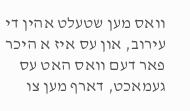וואס מען שטעלט אהין די עירוב, און עס איז א היכר פאר דעם וואס האט עס געמאכט, דארף מען צו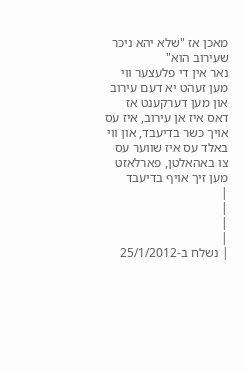מאכן אז "שלא יהא ניכר שעירוב הוא"
נאר אין די פלעצער ווי מען זעהט יא דעם עירוב און מען דערקענט אז דאס איז אן עירוב, איז עס אויך כשר בדיעבד, און ווי באלד עס איז שווער עס צו באהאלטן, פארלאזט מען זיך אויף בדיעבד
|
|
|
|
| נשלח ב-25/1/2012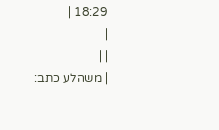18:29 |
|
| |
| משהלע כתב: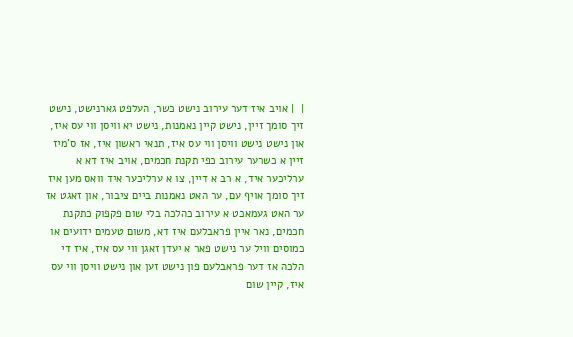|  | אויב איז דער עירוב נישט כשר, העלפט גארנישט, נישט זיך סומך זיין, נישט קיין נאמנות, נישט יא וויסן ווי עס איז, און נישט נישט וויסן ווי עס איז, תנאי ראשון איז, אז ס'מיז זיין א כשרער עירוב כפי תקנת חכמים, אויב איז דא א ערליכער איד, א רב א דיין, צו א ערליכער איד וואס מען איז זיך סומך אויף עם, ער האט נאמנות ביים ציבור, און זאגט אז ער האט געמאכט א עירוב כהלכה בלי שום פקפוק כתקנת חכמים, נאר איין פראבלעם איז דא, משום טעמים ידועים או כמוסים וויל ער נישט פאר א יעדן זאגן ווי עס איז, איז די הלכה אז דער פראבלעם פון נישט זען און נישט וויסן ווי עס איז, קיין שום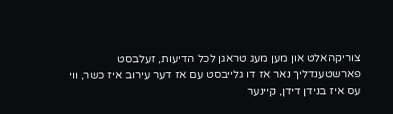צוריקהאלט און מען מעג טראגן לכל הדיעות, זעלבסט פארשטענדליך נאר אז דו גלייבסט עם אז דער עירוב איז כשר, ווי עס איז בנידן דידן, קיינער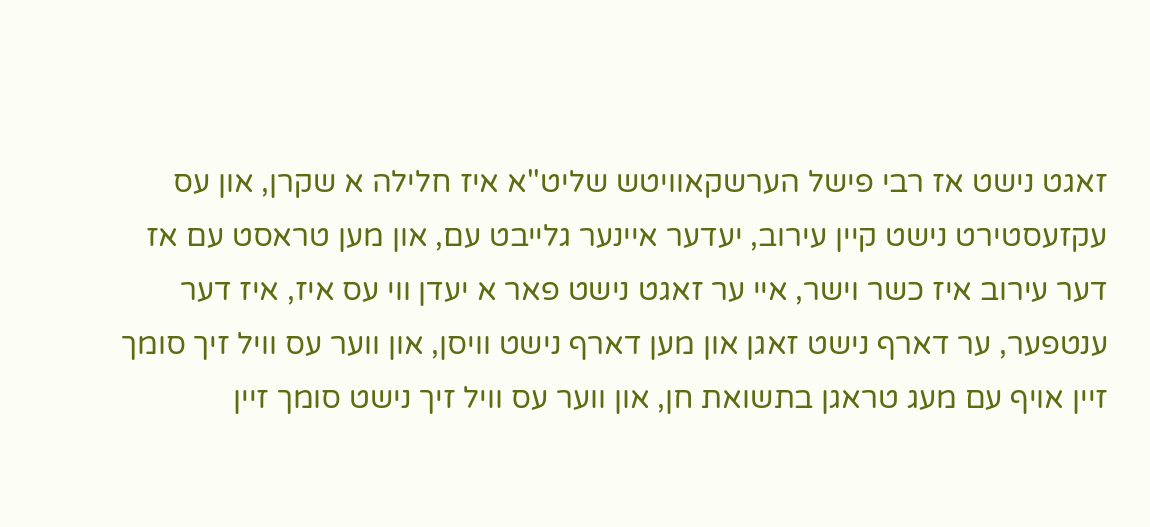זאגט נישט אז רבי פישל הערשקאוויטש שליט''א איז חלילה א שקרן, און עס עקזעסטירט נישט קיין עירוב, יעדער איינער גלייבט עם, און מען טראסט עם אז דער עירוב איז כשר וישר, איי ער זאגט נישט פאר א יעדן ווי עס איז, איז דער ענטפער, ער דארף נישט זאגן און מען דארף נישט וויסן, און ווער עס וויל זיך סומך זיין אויף עם מעג טראגן בתשואת חן, און ווער עס וויל זיך נישט סומך זיין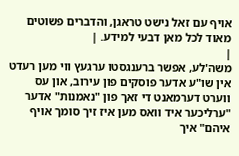אויף עם זאל נישט טראגן, והדברים פשוטים מאוד לכל מאן דבעי למידע. |
|
משה'לע, אפשר ברענגסטו ערגעץ ווי מען רעדט אין שו"ע אדער פוסקים פון עירוב, און עס ווערט דערמאנט די זאך פון "נאמנות" אדער "ערליכער איד וואס מען איז זיך סומך אויף איהם" איך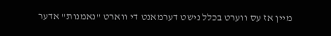מיין אז עס ווערט בכלל נישט דערמאנט די ווארט "נאמנות" אדער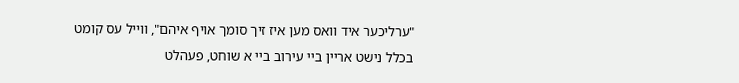"ערליכער איד וואס מען איז זיך סומך אויף איהם", ווייל עס קומט בכלל נישט אריין ביי עירוב ביי א שוחט, פעהלט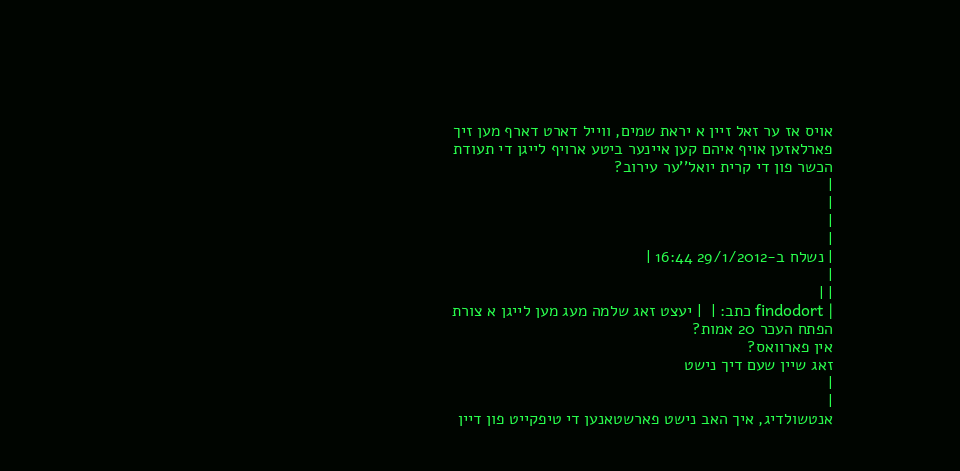אויס אז ער זאל זיין א יראת שמים, ווייל דארט דארף מען זיך פארלאזען אויף איהם קען איינער ביטע ארויף לייגן די תעודת הכשר פון די קרית יואל''ער עירוב?
|
|
|
|
| נשלח ב-29/1/2012 16:44 |
|
| |
| findodort כתב: |  | יעצט זאג שלמה מעג מען לייגן א צורת הפתח העכר 20 אמות?
אין פארוואס?
זאג שיין שעם דיך נישט
|
|
אנטשולדיג, איך האב נישט פארשטאנען די טיפקייט פון דיין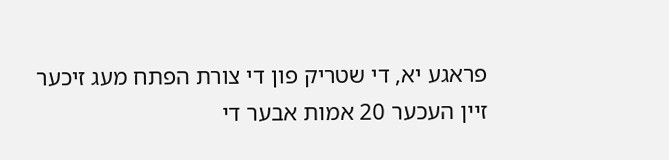פראגע יא, די שטריק פון די צורת הפתח מעג זיכער זיין העכער 20 אמות אבער די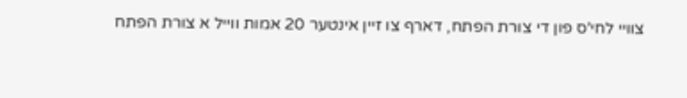צוויי לחי'ס פון די צורת הפתח, דארף צו זיין אינטער 20 אמות ווייל א צורת הפתח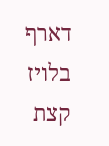דארף בלויז קצת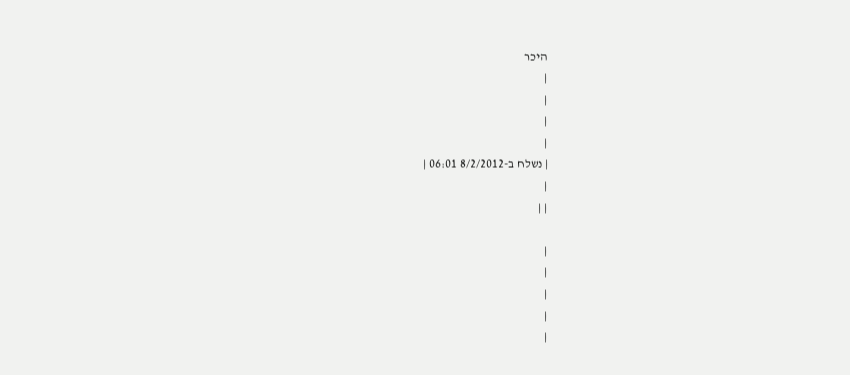היכר
|
|
|
|
| נשלח ב-8/2/2012 06:01 |
|
| |

|
|
|
|
|